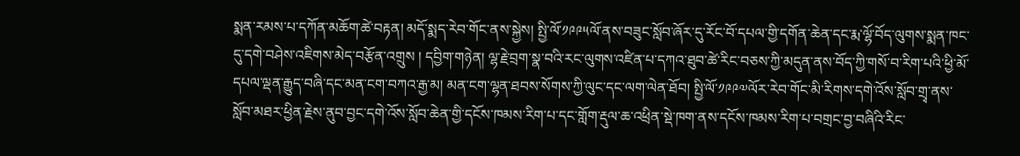སྨན་རམས་པ་དཀོན་མཆོག་ཚེ་བརྟན། མདོ་སྨད་རེབ་གོང་ནས་སྐྱེས། སྤྱི་ལོ་༡༩༩༥ལོ་ནས་བཟུང་སློབ་ཞོར་དུ་རོང་བོ་དཔལ་གྱི་དགོན་ཆེན་དང་རྨ་ལྷོ་བོད་ལུགས་སྨན་ཁང་དུ་དགེ་བཤེས་འཇིགས་མེད་བརྩོན་འགྲུས ། དབྱིག་གཉེན། ལྷ་རྗེ་བྲག་སྣ་བའི་རང་ལུགས་འཛིན་པ་དཀའ་ཐུབ་ཚེ་རིང་བཅས་ཀྱི་མདུན་ནས་བོད་ཀྱི་གསོ་བ་རིག་པའི་ཕྱི་མོ་དཔལ་ལྡན་རྒྱུད་བཞི་དང་མན་ངག་བཀའ་རྒྱ་མ། མན་ངག་ལྷན་ཐབས་སོགས་ཀྱི་ལུང་དང་ལག་ལེན་ཐོབ། སྤྱི་ལོ་༡༩༩༧ལོར་རེབ་གོང་མི་རིགས་དགེ་འོས་སློབ་གྲྭ་ནས་སློབ་མཐར་ཕྱིན་རྗེས་ནུབ་བྱང་དགེ་འོས་སློབ་ཆེན་གྱི་དངོས་ཁམས་རིག་པ་དང་གློག་རྡུལ་ཆ་འཕྲིན་སྡེ་ཁག་ནས་དངོས་ཁམས་རིག་པ་བགྲང་བྱ་བཞིའི་རིང་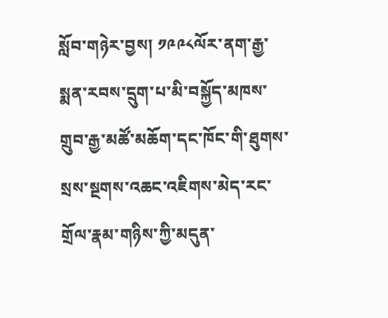སློབ་གཉེར་བྱས། ༡༩༩༨ལོར་ནག་རྒྱ་སྨན་རབས་དྲུག་པ་མི་བསྐྱོད་མཁས་གྲུབ་རྒྱ་མཚོ་མཆོག་དང་ཁོང་གི་ཐུགས་སྲས་སྔགས་འཆང་འཇིགས་མེད་རང་གྲོལ་རྣམ་གཉིས་ཀྱི་མདུན་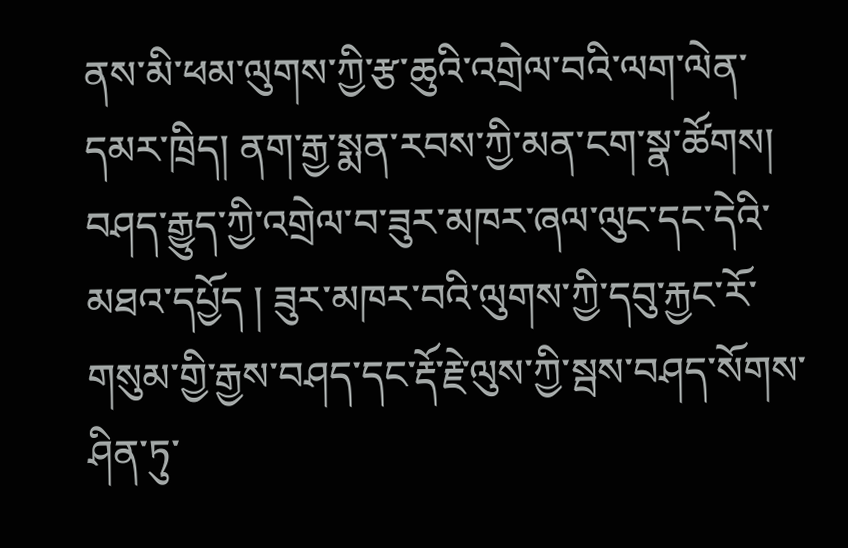ནས་མི་ཕམ་ལུགས་ཀྱི་རྩ་ཆུའི་འགྲེལ་བའི་ལག་ལེན་དམར་ཁྲིད། ནག་རྒྱ་སྨན་རབས་ཀྱི་མན་ངག་སྣ་ཚོགས། བཤད་རྒྱུད་ཀྱི་འགྲེལ་བ་ཟུར་མཁར་ཞལ་ལུང་དང་དེའི་མཐའ་དཔྱོད ། ཟུར་མཁར་བའི་ལུགས་ཀྱི་དབུ་རྐྱང་རོ་གསུམ་གྱི་རྒྱས་བཤད་དང་རྡོ་རྗེ་ལུས་ཀྱི་སྦས་བཤད་སོགས་ཤིན་ཏུ་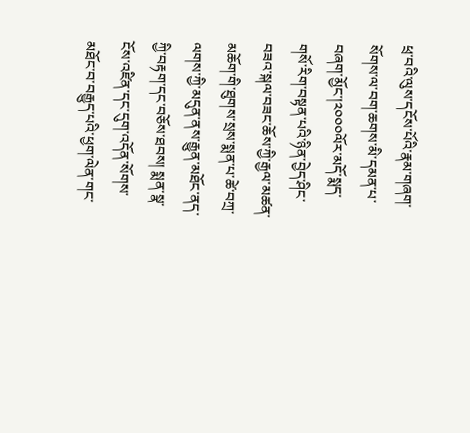ཕྲ་བའི་ལུས་དངོས་པོའི་རྣམ་གཞག་སོགས་ལ་བག་ཆགས་མི་དམན་པ་བཞག་མྱོང་།༢༠༠༠ལོར་མདོ་སྨད་གསོ་རིག་བསྟན་པའི་ཉིན་བྱེད་ཤིང་བཟའ་སྐལ་བཟང་ཆོས་ཀྱི་རྒྱལ་མཚན་མཆོག་གི་ཐུགས་སྲས་སྨན་པ་ཚེ་བཀྲ་ལགས་ཀྱི་མདུན་ནས་རྒྱུན་མཐོང་ནད་ཀྱི་བརྟག་དང་བཅོས་ཐབས། སྨན་སྣ་ངོས་འཛིན་དང་དུག་འདོན་སོགས་མཐོང་བ་བརྒྱུད་པའི་ཕྱག་ལེན་གང་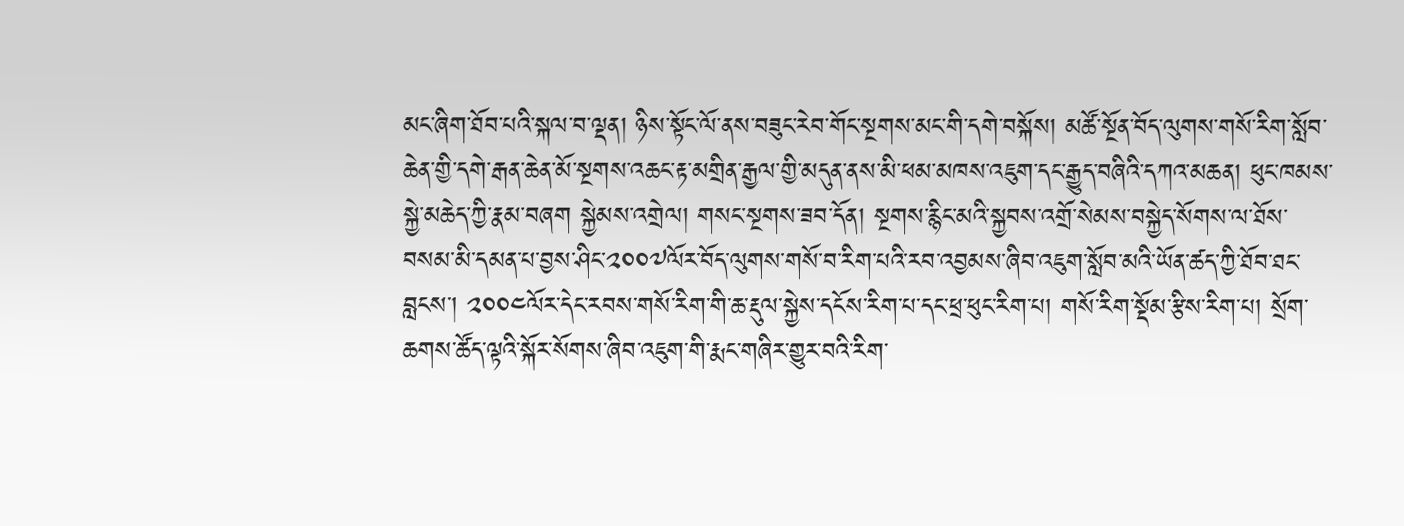མང་ཞིག་ཐོབ་པའི་སྐལ་བ་ལྡན། ཉིས་སྟོང་ལོ་ནས་བཟུང་རེབ་གོང་སྔགས་མང་གི་དགེ་བསྐོས། མཚོ་སྔོན་བོད་ལུགས་གསོ་རིག་སློབ་ཆེན་གྱི་དགེ་རྒན་ཆེན་མོ་སྔགས་འཆང་རྟ་མགྲིན་རྒྱལ་གྱི་མདུན་ནས་མི་ཕམ་མཁས་འཇུག་དང་རྒྱུད་བཞིའི་དཀའ་མཆན། ཕུང་ཁམས་སྐྱེ་མཆེད་ཀྱི་རྣམ་བཞག སྐྱེམས་འགྲེལ། གསང་སྔགས་ཟབ་དོན། སྔགས་རྙིང་མའི་སྐྱབས་འགྲོ་སེམས་བསྐྱེད་སོགས་ལ་ཐོས་བསམ་མི་དམན་པ་བྱས་ཤིང་༢༠༠༧ལོར་བོད་ལུགས་གསོ་བ་རིག་པའི་རབ་འབྱམས་ཞིབ་འཇུག་སློབ་མའི་ཡོན་ཚད་ཀྱི་ཐོབ་ཐང་བླངས་། ༢༠༠༤ལོར་དེང་རབས་གསོ་རིག་གི་ཆ་རྡུལ་སྐྱེས་དངོས་རིག་པ་དང་ཕྲ་ཕུང་རིག་པ། གསོ་རིག་སྡོམ་རྩིས་རིག་པ། སྲོག་ཆགས་ཚོད་ལྟའི་སྐོར་སོགས་ཞིབ་འཇུག་གི་རྨང་གཞིར་གྱུར་བའི་རིག་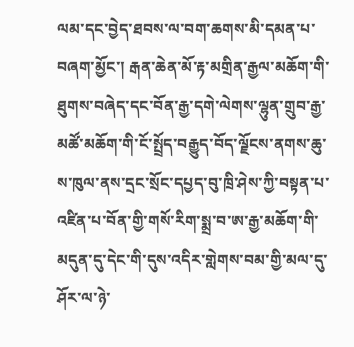ལམ་དང་བྱེད་ཐབས་ལ་བག་ཆགས་མི་དམན་པ་བཞག་མྱོང་། རྒན་ཆེན་མོ་རྟ་མགྲིན་རྒྱལ་མཆོག་གི་ཐུགས་བཞེད་དང་བོན་རྒྱ་དགེ་ལེགས་ལྷུན་གྲུབ་རྒྱ་མཚོ་མཆོག་གི་ངོ་སྤྲོད་བརྒྱུད་བོད་ལྗོངས་ནགས་ཆུ་ས་ཁུལ་ནས་དྲང་སྲོང་དཔྱད་བུ་ཁྲི་ཤེས་ཀྱི་བསྟན་པ་འཛིན་པ་བོན་གྱི་གསོ་རིག་སྨྲ་བ་ཨ་རྒྱ་མཆོག་གི་མདུན་དུ་དེང་གི་དུས་འདིར་གླེགས་བམ་གྱི་མལ་དུ་ཤོར་ལ་ཉེ་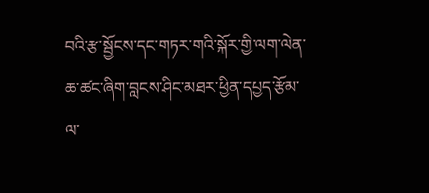བའི་རྩ་སྦྱོངས་དང་གཏར་གའི་སྐོར་གྱི་ལག་ལེན་ཆ་ཚང་ཞིག་བླངས་ཤིང་མཐར་ཕྱིན་དཔྱད་རྩོམ་ལ་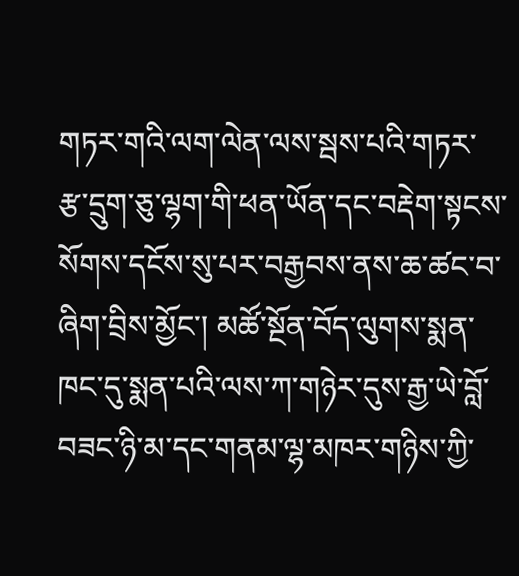གཏར་གའི་ལག་ལེན་ལས་སྦས་པའི་གཏར་རྩ་དྲུག་ཅུ་ལྷག་གི་ཕན་ཡོན་དང་བརྡེག་སྟངས་སོགས་དངོས་སུ་པར་བརྒྱབས་ནས་ཆ་ཚང་བ་ཞིག་བྲིས་མྱོང་། མཚོ་སྔོན་བོད་ལུགས་སྨན་ཁང་དུ་སྨན་པའི་ལས་ཀ་གཉེར་དུས་རྒྱ་ཡེ་བློ་བཟང་ཉི་མ་དང་གནམ་ལྷ་མཁར་གཉིས་ཀྱི་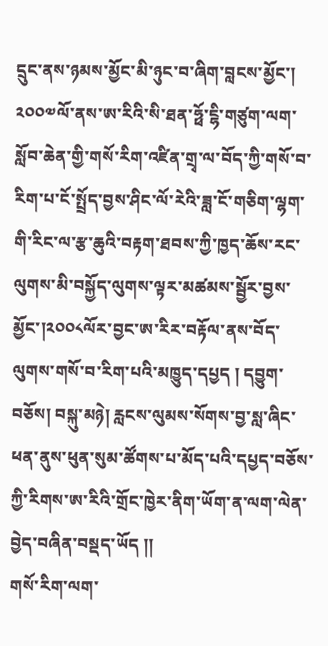དྲུང་ནས་ཉམས་མྱོང་མི་ཉུང་བ་ཞིག་བླངས་མྱོང་། ༢༠༠༧ལོ་ནས་ཨ་རིའི་སི་ཐན་ཧྥོ་ངྷི་གཙུག་ལག་སློབ་ཆེན་གྱི་གསོ་རིག་འཛིན་གྲྭ་ལ་བོད་ཀྱི་གསོ་བ་རིག་པ་ངོ་སྤྲོད་བྱས་ཤིང་ལོ་རེའི་ཟླ་ངོ་གཅིག་ལྷག་གི་རིང་ལ་རྩ་ཆུའི་བརྟག་ཐབས་ཀྱི་ཁྱད་ཆོས་རང་ལུགས་མི་བསྐྱོད་ལུགས་ལྟར་མཚམས་སྦྱོར་བྱས་མྱོང་།༢༠༠༨ལོར་བྱང་ཨ་རིར་བརྟོལ་ནས་བོད་ལུགས་གསོ་བ་རིག་པའི་མཁྱུད་དཔྱད ། དབྱུག་བཅོས། བསྐུ་མཉེ། རླངས་ལུམས་སོགས་བྱ་སླ་ཞིང་ཕན་ནུས་ཕུན་སུམ་ཚོགས་པ་མོད་པའི་དཔྱད་བཅོས་ཀྱི་རིགས་ཨ་རིའི་གྲོང་ཁྱེར་ནིག་ཡོག་ན་ལག་ལེན་བྱེད་བཞིན་བསྡད་ཡོད །།
གསོ་རིག་ལག་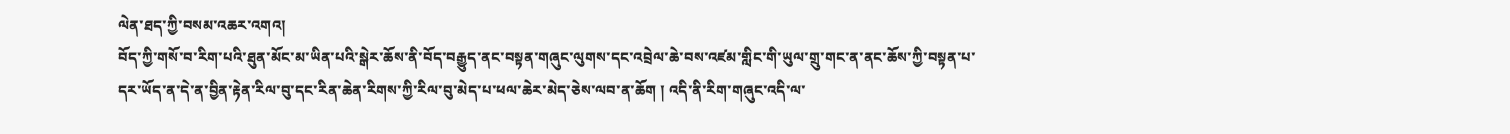ལེན་ཐད་ཀྱི་བསམ་འཆར་འགའ།
བོད་ཀྱི་གསོ་བ་རིག་པའི་ཐུན་མོང་མ་ཡིན་པའི་སྒེར་ཆོས་ནི་བོད་བརྒྱུད་ནང་བསྟན་གཞུང་ལུགས་དང་འབྲེལ་ཆེ་བས་འཛམ་གླིང་གི་ཡུལ་གྲུ་གང་ན་ནང་ཆོས་ཀྱི་བསྟན་པ་དར་ཡོད་ན་དེ་ན་བྱིན་རྟེན་རིལ་བུ་དང་རིན་ཆེན་རིགས་ཀྱི་རིལ་བུ་མེད་པ་ཕལ་ཆེར་མེད་ཅེས་ལབ་ན་ཆོག ། འདི་ནི་རིག་གཞུང་འདི་ལ་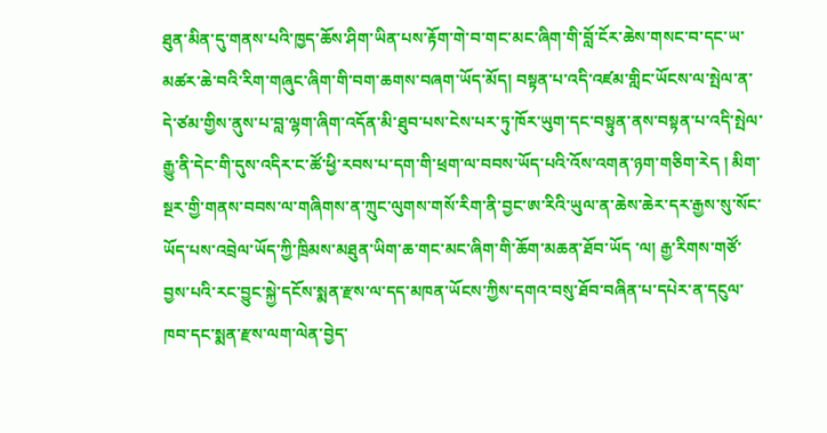ཐུན་མིན་དུ་གནས་པའི་ཁྱད་ཆོས་ཤིག་ཡིན་པས་རྟོག་གེ་བ་གང་མང་ཞིག་གི་བློ་ངོར་ཆེས་གསང་བ་དང་ཡ་མཚར་ཆེ་བའི་རིག་གཞུང་ཞིག་གི་བག་ཆགས་བཞག་ཡོད་མོད། བསྟན་པ་འདི་འཛམ་གླིང་ཡོངས་ལ་སྤེལ་ན་དེ་ཙམ་གྱིས་ནུས་པ་བླ་ལྷག་ཞིག་འདོན་མི་ཐུབ་པས་ངེས་པར་ཏུ་ཁོར་ཡུག་དང་བསྟུན་ནས་བསྟན་པ་འདི་སྤེལ་རྒྱུ་ནི་དེང་གི་དུས་འདིར་ང་ཚོ་ཕྱི་རབས་པ་དག་གི་ཕྲག་ལ་བབས་ཡོད་པའི་འོས་འགན་ཉག་གཅིག་རེད ། མིག་སྔར་གྱི་གནས་བབས་ལ་གཞིགས་ན་ཀྲུང་ལུགས་གསོ་རིག་ནི་བྱང་ཨ་རིའི་ཡུལ་ན་ཆེས་ཆེར་དར་རྒྱས་སུ་སོང་ཡོད་པས་འབྲེལ་ཡོད་ཀྱི་ཁྲིམས་མཐུན་ཡིག་ཆ་གང་མང་ཞིག་གི་ཆོག་མཆན་ཐོབ་ཡོད ་ལ། རྒྱ་རིགས་གཙོ་བྱས་པའི་རང་བྱུང་སྐྱེ་དངོས་སྨན་རྫས་ལ་དད་མཁན་ཡོངས་ཀྱིས་དགའ་བསུ་ཐོབ་བཞིན་པ་དཔེར་ན་དངུལ་ཁབ་དང་སྨན་རྫས་ལག་ལེན་བྱེད་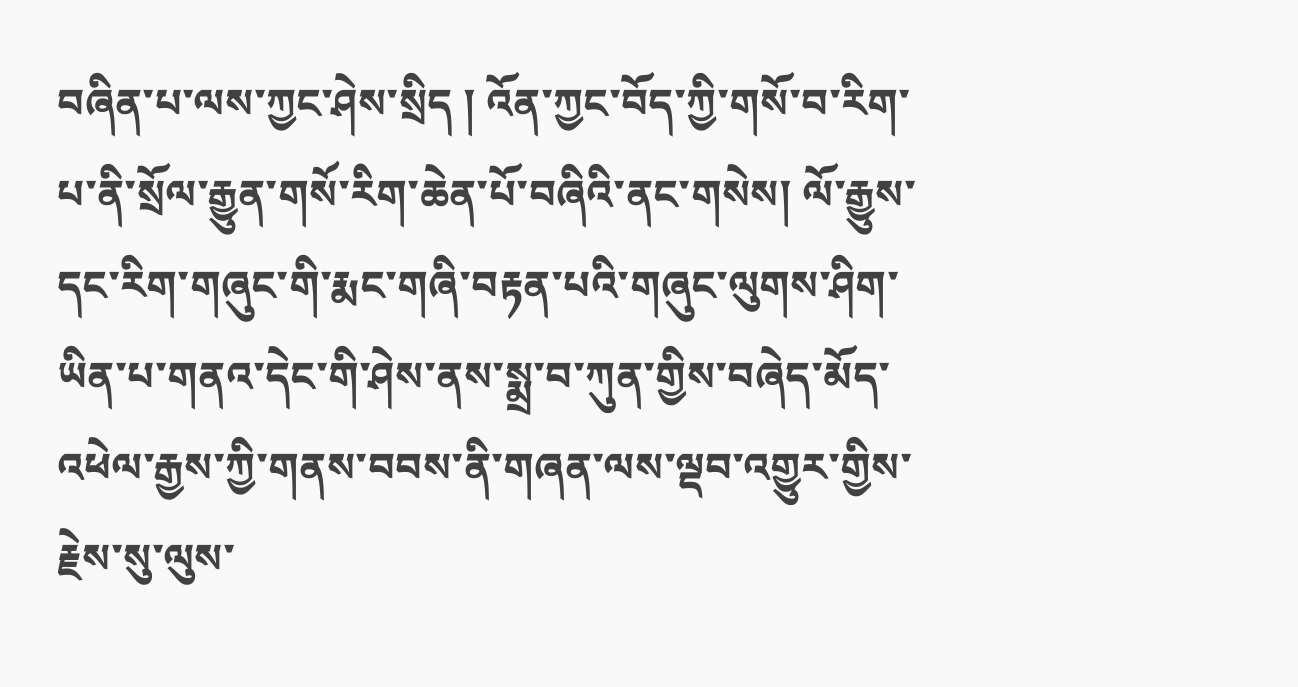བཞིན་པ་ལས་ཀྱང་ཤེས་སྲིད ། འོན་ཀྱང་བོད་ཀྱི་གསོ་བ་རིག་པ་ནི་སྲོལ་རྒྱུན་གསོ་རིག་ཆེན་པོ་བཞིའི་ནང་གསེས། ལོ་རྒྱུས་དང་རིག་གཞུང་གི་རྨང་གཞི་བརྟན་པའི་གཞུང་ལུགས་ཤིག་ཡིན་པ་གནའ་དེང་གི་ཤེས་ནས་སྨྲ་བ་ཀུན་གྱིས་བཞེད་མོད་འཕེལ་རྒྱས་ཀྱི་གནས་བབས་ནི་གཞན་ལས་ལྡབ་འགྱུར་གྱིས་རྗེས་སུ་ལུས་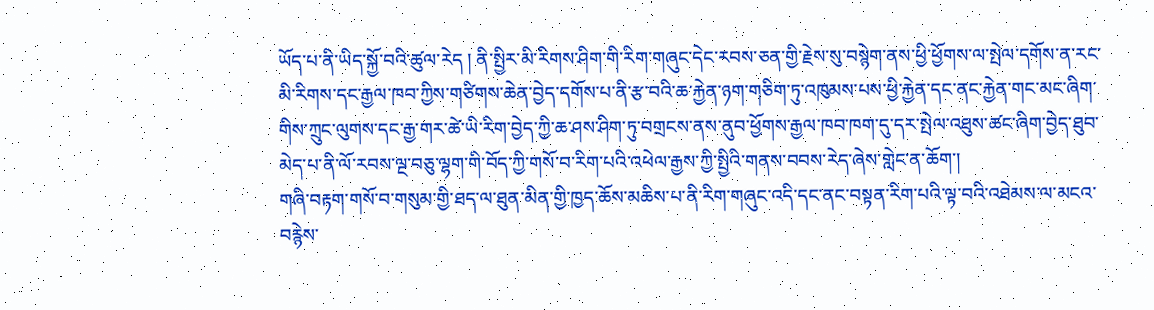ཡོད་པ་ནི་ཡིད་སྐྱོ་བའི་ཚུལ་རེད ། ནི་སྤྱིར་མི་རིགས་ཤིག་གི་རིག་གཞུང་དེང་རབས་ཅན་གྱི་རྗེས་སུ་བསྙེག་ནས་ཕྱི་ཕྱོགས་ལ་སྤེལ་དགོས་ན་རང་མི་རིགས་དང་རྒྱལ་ཁབ་ཀྱིས་གཙིགས་ཆེན་བྱེད་དགོས་པ་ནི་རྩ་བའི་ཆ་རྐྱེན་ཉག་གཅིག་ཏུ་འཁུམས་པས་ཕྱི་རྐྱེན་དང་ནང་རྐྱེན་གང་མང་ཞིག་གིས་ཀྲུང་ལུགས་དང་རྒྱ་གར་ཚེ་ཡི་རིག་བྱེད་ཀྱི་ཆ་ཤས་ཤིག་ཏུ་བགྲངས་ནས་ནུབ་ཕྱོགས་རྒྱལ་ཁབ་ཁག་དུ་དར་སྤེལ་འཐུས་ཚང་ཞིག་བྱེད་ཐུབ་མེད་པ་ནི་ལོ་རབས་ལྔ་བཅུ་ལྷག་གི་བོད་ཀྱི་གསོ་བ་རིག་པའི་འཕེལ་རྒྱས་ཀྱི་སྤྱིའི་གནས་བབས་རེད་ཞེས་གླེང་ན་ཆོག་།
གཞི་བརྟག་གསོ་བ་གསུམ་གྱི་ཐད་ལ་ཐུན་མིན་གྱི་ཁྱད་ཆོས་མཆིས་པ་ནི་རིག་གཞུང་འདི་དང་ནང་བསྟན་རིག་པའི་ལྟ་བའི་འཐེམས་ལ་མངའ་བརྙེས་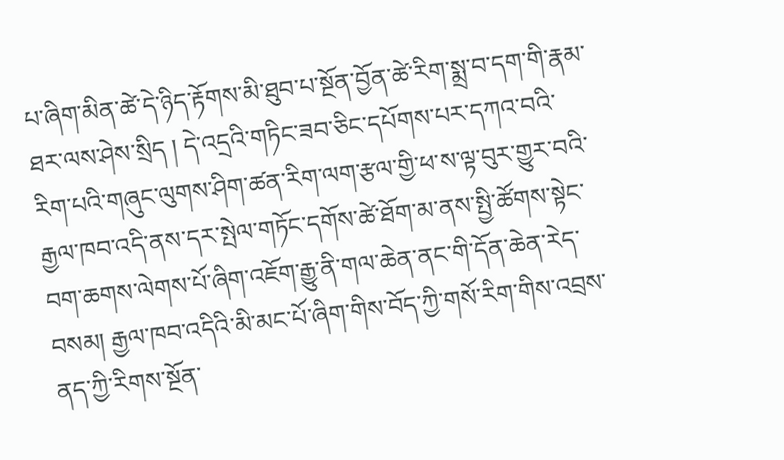པ་ཞིག་མིན་ཚེ་དེ་ཉིད་རྟོགས་མི་ཐུབ་པ་སྔོན་བྱོན་ཚེ་རིག་སྨྲ་བ་དག་གི་རྣམ་ཐར་ལས་ཤེས་སྲིད ། དེ་འདྲའི་གཏིང་ཟབ་ཅིང་དཔོགས་པར་དཀའ་བའི་རིག་པའི་གཞུང་ལུགས་ཤིག་ཚན་རིག་ལག་རྩལ་གྱི་ཕ་ས་ལྟ་བུར་གྱུར་བའི་རྒྱལ་ཁབ་འདི་ནས་དར་སྤེལ་གཏོང་དགོས་ཚེ་ཐོག་མ་ནས་སྤྱི་ཚོགས་སྟེང་བག་ཆགས་ལེགས་པོ་ཞིག་འཇོག་རྒྱུ་ནི་གལ་ཆེན་ནང་གི་དོན་ཆེན་རེད་བསམ། རྒྱལ་ཁབ་འདིའི་མི་མང་པོ་ཞིག་གིས་བོད་ཀྱི་གསོ་རིག་གིས་འབྲས་ནད་ཀྱི་རིགས་སྔོན་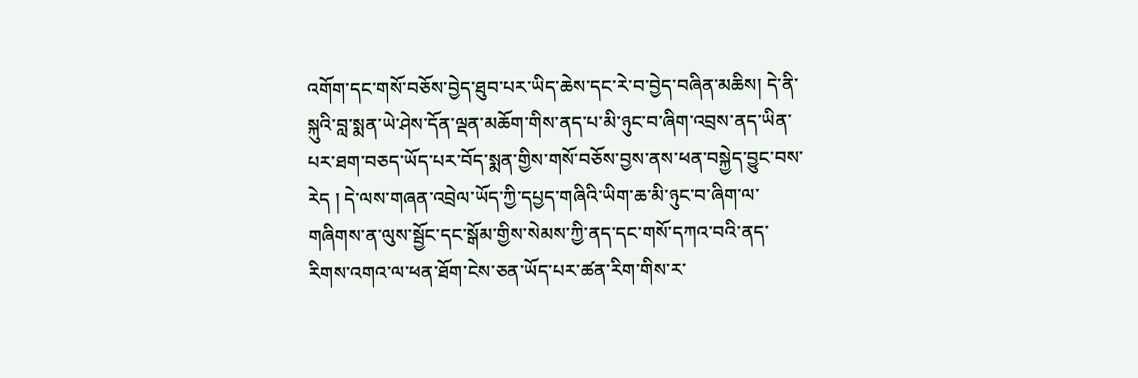འགོག་དང་གསོ་བཅོས་བྱེད་ཐུབ་པར་ཡིད་ཆེས་དང་རེ་བ་བྱེད་བཞིན་མཆིས། དེ་ནི་སྐུའི་བླ་སྨན་ཡེ་ཤེས་དོན་ལྡན་མཆོག་གིས་ནད་པ་མི་ཉུང་བ་ཞིག་འབྲས་ནད་ཡིན་པར་ཐག་བཅད་ཡོད་པར་བོད་སྨན་གྱིས་གསོ་བཅོས་བྱས་ནས་ཕན་བསྐྱེད་བྱུང་བས་རེད ། དེ་ལས་གཞན་འབྲེལ་ཡོད་ཀྱི་དཔྱད་གཞིའི་ཡིག་ཆ་མི་ཉུང་བ་ཞིག་ལ་གཞིགས་ན་ལུས་སྦྱོང་དང་སྒོམ་གྱིས་སེམས་ཀྱི་ནད་དང་གསོ་དཀའ་བའི་ནད་རིགས་འགའ་ལ་ཕན་ཐོག་ངེས་ཅན་ཡོད་པར་ཚན་རིག་གིས་ར་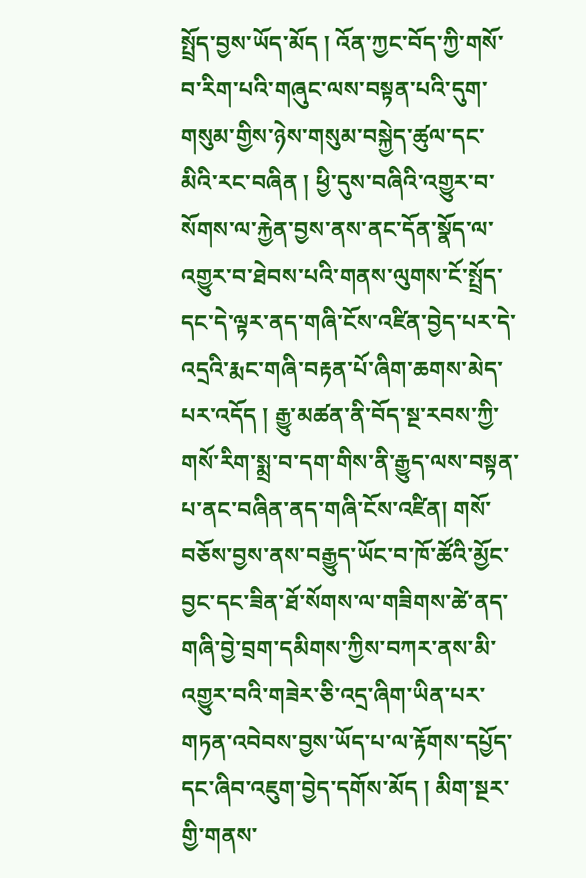སྤྲོད་བྱས་ཡོད་མོད ། འོན་ཀྱང་བོད་ཀྱི་གསོ་བ་རིག་པའི་གཞུང་ལས་བསྟན་པའི་དུག་གསུམ་གྱིས་ཉེས་གསུམ་བསྐྱེད་ཚུལ་དང་མིའི་རང་བཞིན ། ཕྱི་དུས་བཞིའི་འགྱུར་བ་སོགས་ལ་རྐྱེན་བྱས་ནས་ནང་དོན་སྣོད་ལ་འགྱུར་བ་ཐེབས་པའི་གནས་ལུགས་ངོ་སྤྲོད་དང་དེ་ལྟར་ནད་གཞི་ངོས་འཛིན་བྱེད་པར་དེ་འདྲའི་རྨང་གཞི་བརྟན་པོ་ཞིག་ཆགས་མེད་པར་འདོད ། རྒྱུ་མཚན་ནི་བོད་སྔ་རབས་ཀྱི་གསོ་རིག་སྨྲ་བ་དག་གིས་ནི་རྒྱུད་ལས་བསྟན་པ་ནང་བཞིན་ནད་གཞི་ངོས་འཛིན། གསོ་བཅོས་བྱས་ནས་བརྒྱུད་ཡོང་བ་ཁོ་ཚོའི་མྱོང་བྱང་དང་ཟིན་ཐོ་སོགས་ལ་གཟིགས་ཚེ་ནད་གཞི་བྱེ་བྲག་དམིགས་ཀྱིས་བཀར་ནས་མི་འགྱུར་བའི་གཟེར་ཅི་འདྲ་ཞིག་ཡིན་པར་གཏན་འབེབས་བྱས་ཡོད་པ་ལ་རྟོགས་དཔྱོད་དང་ཞིབ་འཇུག་བྱེད་དགོས་མོད ། མིག་སྔར་གྱི་གནས་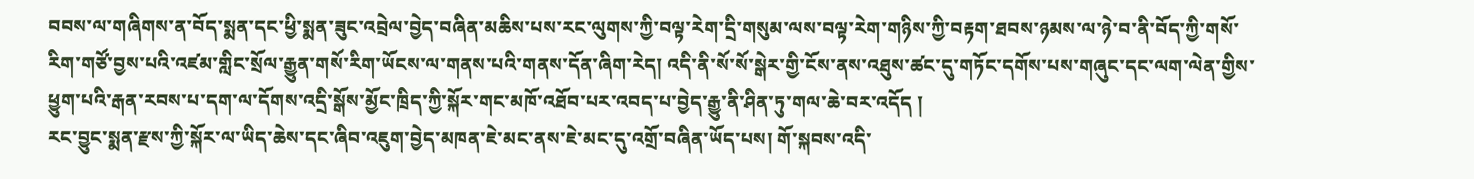བབས་ལ་གཞིགས་ན་བོད་སྨན་དང་ཕྱི་སྨན་ཟུང་འབྲེལ་བྱེད་བཞིན་མཆིས་པས་རང་ལུགས་ཀྱི་བལྟ་རེག་དྲི་གསུམ་ལས་བལྟ་རེག་གཉིས་ཀྱི་བརྟག་ཐབས་ཉམས་ལ་ཉེ་བ་ནི་བོད་ཀྱི་གསོ་རིག་གཙོ་བྱས་པའི་འཛམ་གླིང་སྲོལ་རྒྱུན་གསོ་རིག་ཡོངས་ལ་གནས་པའི་གནས་དོན་ཞིག་རེད། འདི་ནི་སོ་སོ་སྒེར་གྱི་ངོས་ནས་འཐུས་ཚང་དུ་གཏོང་དགོས་པས་གཞུང་དང་ལག་ལེན་གྱིས་ཕྱུག་པའི་རྒན་རབས་པ་དག་ལ་དོགས་འདྲི་སྒོས་མྱོང་ཁྲིད་ཀྱི་སྐོར་གང་མཁོ་འཐོབ་པར་འབད་པ་བྱེད་རྒྱུ་ནི་ཤིན་ཏུ་གལ་ཆེ་བར་འདོད །
རང་བྱུང་སྨན་རྫས་ཀྱི་སྐོར་ལ་ཡིད་ཆེས་དང་ཞིབ་འཇུག་བྱེད་མཁན་ཇེ་མང་ནས་ཇེ་མང་དུ་འགྲོ་བཞིན་ཡོད་པས། གོ་སྐབས་འདི་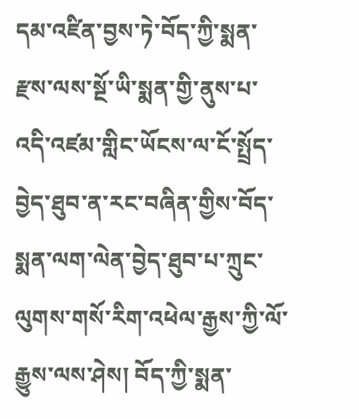དམ་འཛིན་བྱས་ཏེ་བོད་ཀྱི་སྨན་རྫས་ལས་སྔོ་ཡི་སྨན་གྱི་ནུས་པ་འདི་འཛམ་གླིང་ཡོངས་ལ་ངོ་སྤྲོད་བྱེད་ཐུབ་ན་རང་བཞིན་གྱིས་བོད་སྨན་ལག་ལེན་བྱེད་ཐུབ་པ་ཀྲུང་ལུགས་གསོ་རིག་འཕེལ་རྒྱས་ཀྱི་ལོ་རྒྱུས་ལས་ཤེས། བོད་ཀྱི་སྨན་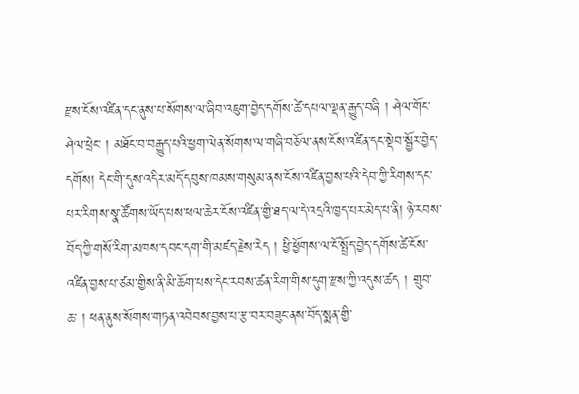རྫས་ངོས་འཛིན་དང་ནུས་པ་སོགས་ལ་ཞིབ་འཇུག་བྱེད་དགོས་ཚེ་དཔལ་ལྡན་རྒྱུད་བཞི ། ཤེལ་གོང་ཤེལ་ཕྲེང་ ། མཐོང་བ་བརྒྱུད་པའི་ཕྱག་ལེན་སོགས་ལ་གཞི་བཅོལ་ནས་ངོས་འཛིན་དང་སྡེབ་སྦྱོར་བྱེད་དགོས། དེང་གི་དུས་འདིར་མདོ་དབུས་ཁམས་གསུམ་ནས་ངོས་འཛིན་བྱས་པའི་དེབ་ཀྱི་རིགས་དང་པར་རིགས་སྣ་ཚོགས་ཡོད་པས་ཕལ་ཆེར་ངོས་འཛིན་གྱི་ཐད་ལ་དེ་འདྲའི་ཁྱད་པར་མེད་པ་ནི། ཉེ་རབས་བོད་ཀྱི་གསོ་རིག་མཁས་དབང་དག་གི་མཛད་རྗེས་རེད ། ཕྱི་ཕྱོགས་ལ་ངོ་སྤྲོད་བྱེད་དགོས་ཚེ་ངོས་འཛིན་བྱས་པ་ཙམ་གྱིས་ནི་མི་ཆོག་པས་དེང་རབས་ཚན་རིག་གིས་དུག་རྫས་ཀྱི་འདུས་ཚད ། གྲུབ་ཆ་ ། ཕན་ནུས་སོགས་གཏན་འབེབས་བྱས་པ་རྩ་བར་བཟུང་ནས་བོད་སྨན་གྱི་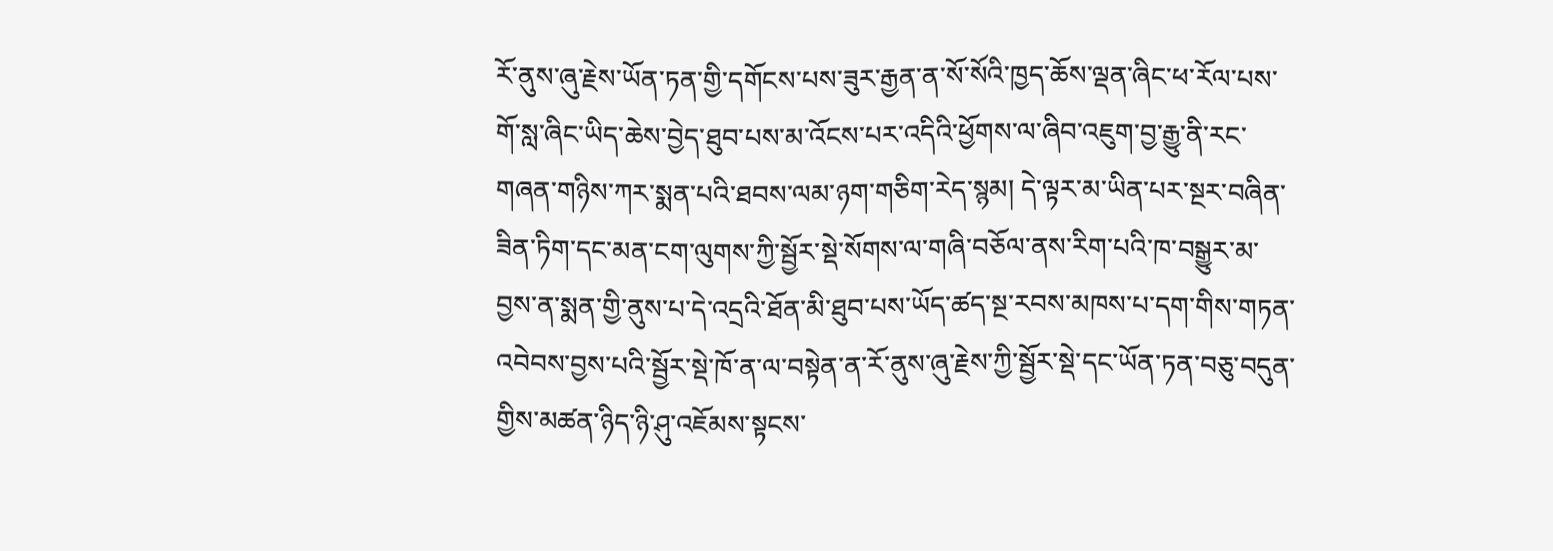རོ་ནུས་ཞུ་རྗེས་ཡོན་ཏན་གྱི་དགོངས་པས་ཟུར་རྒྱན་ན་སོ་སོའི་ཁྱད་ཆོས་ལྡན་ཞིང་ཕ་རོལ་པས་གོ་སླ་ཞིང་ཡིད་ཆེས་བྱེད་ཐུབ་པས་མ་འོངས་པར་འདིའི་ཕྱོགས་ལ་ཞིབ་འཇུག་བྱ་རྒྱུ་ནི་རང་གཞན་གཉིས་ཀར་སྨན་པའི་ཐབས་ལམ་ཉག་གཅིག་རེད་སྙམ། དེ་ལྟར་མ་ཡིན་པར་སྔར་བཞིན་ཟིན་ཏིག་དང་མན་ངག་ལུགས་ཀྱི་སྦྱོར་སྡེ་སོགས་ལ་གཞི་བཅོལ་ནས་རིག་པའི་ཁ་བསྒྱུར་མ་བྱས་ན་སྨན་གྱི་ནུས་པ་དེ་འདྲའི་ཐོན་མི་ཐུབ་པས་ཡོད་ཚད་སྔ་རབས་མཁས་པ་དག་གིས་གཏན་འབེབས་བྱས་པའི་སྦྱོར་སྡེ་ཁོ་ན་ལ་བསྟེན་ན་རོ་ནུས་ཞུ་རྗེས་ཀྱི་སྦྱོར་སྡེ་དང་ཡོན་ཏན་བཅུ་བདུན་གྱིས་མཚན་ཉིད་ཉི་ཤུ་འཇོམས་སྟངས་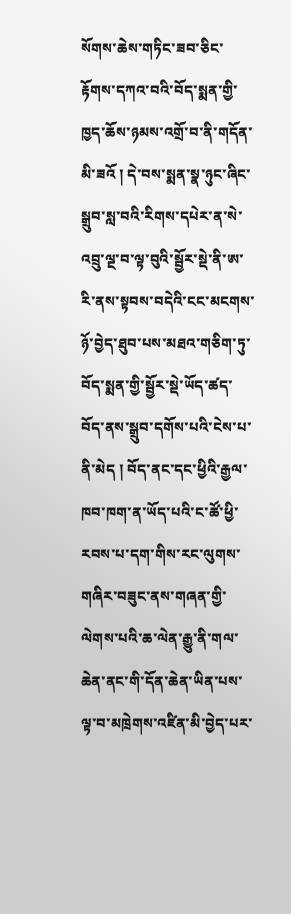སོགས་ཆེས་གཏིང་ཟབ་ཅིང་རྟོགས་དཀའ་བའི་བོད་སྨན་གྱི་ཁྱད་ཆོས་ཉམས་འགྲོ་བ་ནི་གདོན་མི་ཟའོ ། དེ་བས་སྨན་སྣ་ཉུང་ཞིང་སྒྲུབ་སླ་བའི་རིགས་དཔེར་ན་སེ་འབྲུ་ལྔ་བ་ལྟ་བུའི་སྦྱོར་སྡེ་ནི་ཨ་རི་ནས་སྟབས་བདེའི་ངང་མངགས་ཉོ་བྱེད་ཐུབ་པས་མཐའ་གཅིག་ཏུ་བོད་སྨན་གྱི་སྦྱོར་སྡེ་ཡོད་ཚད་བོད་ནས་སྒྲུབ་དགོས་པའི་ངེས་པ་ནི་མེད ། བོད་ནང་དང་ཕྱིའི་རྒྱལ་ཁབ་ཁག་ན་ཡོད་པའི་ང་ཚོ་ཕྱི་རབས་པ་དག་གིས་རང་ལུགས་གཞིར་བཟུང་ནས་གཞན་གྱི་ལེགས་པའི་ཆ་ལེན་རྒྱུ་ནི་གལ་ཆེན་ནང་གི་དོན་ཆེན་ཡིན་པས་ལྟ་བ་མཁྲེགས་འཛིན་མི་བྱེད་པར་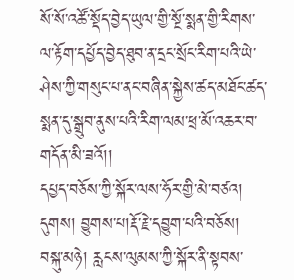སོ་སོ་འཚོ་སྡོད་བྱེད་ཡུལ་གྱི་སྔོ་སྨན་གྱི་རིགས་ལ་རྟོག་དཔྱོད་བྱེད་ཐུབ་ན་དྲང་སྲོང་རིག་པའི་ཡེ་ཤེས་ཀྱི་གསུང་པ་ནང་བཞིན་སྐྱེས་ཚད་མཐོང་ཚད་སྨན་དུ་སྒྲུབ་ནུས་པའི་རིག་ལམ་ཕྲ་མོ་འཆར་བ་གདོན་མི་ཟའོ།།
དཔྱད་བཅོས་ཀྱི་སྐོར་ལས་ཧོར་གྱི་མེ་བཙའ། དུགས། བྱུགས་པ།རྡོ་རྗེ་དབྱུག་པའི་བཅོས། བསྐུ་མཉེ། རླངས་ལུམས་ཀྱི་སྐོར་ནི་སྟབས་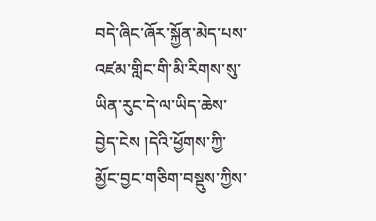བདེ་ཞིང་ཞོར་སྐྱོན་མེད་པས་འཛམ་གླིང་གི་མི་རིགས་སུ་ཡིན་རུང་དེ་ལ་ཡིད་ཆེས་བྱེད་ངེས །དེའི་ཕྱོགས་ཀྱི་མྱོང་བྱང་གཅིག་བསྡུས་ཀྱིས་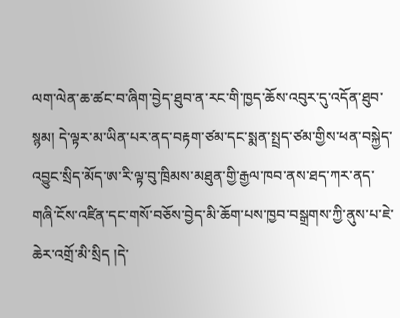ལག་ལེན་ཆ་ཚང་བ་ཞིག་བྱེད་ཐུབ་ན་རང་གི་ཁྱད་ཆོས་འབུར་དུ་འདོན་ཐུབ་སྙམ། དེ་ལྟར་མ་ཡིན་པར་ནད་བརྟག་ཙམ་དང་སྨན་སྤྲད་ཙམ་གྱིས་ཕན་བསྐྱེད་འབྱུང་སྲིད་མོད་ཨ་རི་ལྟ་བུ་ཁྲིམས་མཐུན་གྱི་རྒྱལ་ཁབ་ནས་ཐད་ཀར་ནད་གཞི་ངོས་འཛིན་དང་གསོ་བཅོས་བྱེད་མི་ཆོག་པས་ཁྱབ་བསྒྲགས་ཀྱི་ནུས་པ་ཇེ་ཆེར་འགྲོ་མི་སྲིད །དེ་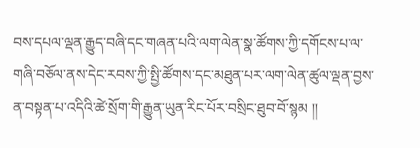བས་དཔལ་ལྡན་རྒྱུད་བཞི་དང་གཞན་པའི་ལག་ལེན་སྣ་ཚོགས་ཀྱི་དགོངས་པ་ལ་གཞི་བཅོལ་ནས་དེང་རབས་ཀྱི་སྤྱི་ཚོགས་དང་མཐུན་པར་ལག་ལེན་ཚུལ་ལྡན་བྱས་ན་བསྟན་པ་འདིའི་ཚེ་སྲོག་གི་རྒྱུན་ཡུན་རིང་པོར་བསྲིང་ཐུབ་བོ་སྙམ །།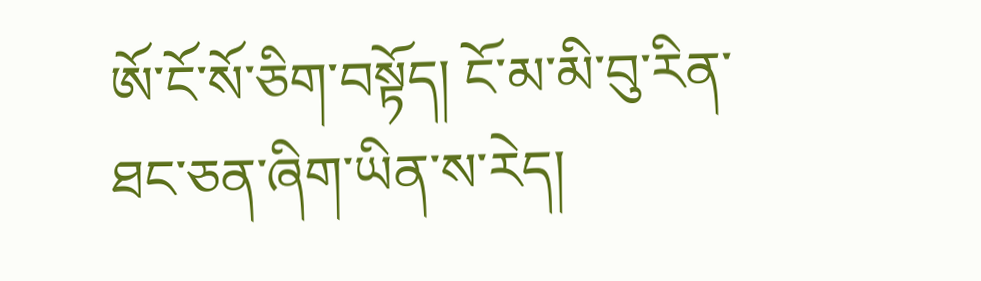ཨོ་ངོ་སོ་ཅིག་བསྟོད། ངོ་མ་མི་བུ་རིན་ཐང་ཅན་ཞིག་ཡིན་ས་རེད།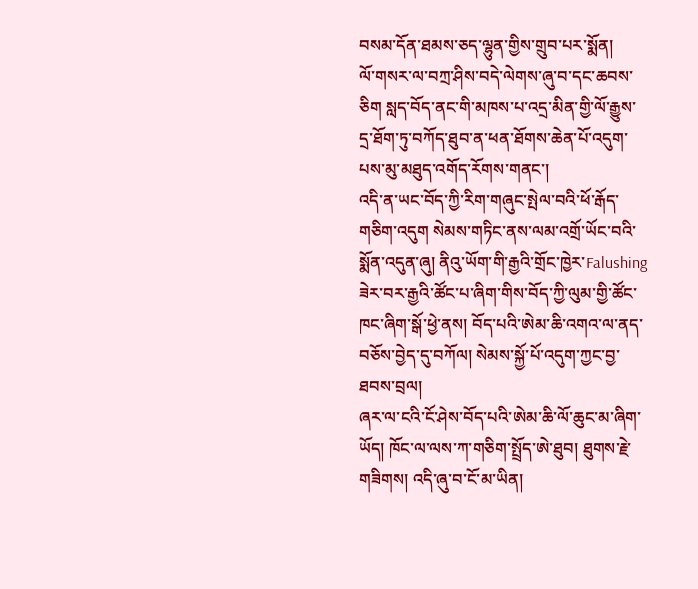བསམ་དོན་ཐམས་ཅད་ལྷུན་གྱིས་གྲུབ་པར་སྨོན།
ལོ་གསར་ལ་བཀྲ་ཤིས་བདེ་ལེགས་ཞུ་བ་དང་ཆབས་ཅིག སླད་བོད་ནང་གི་མཁས་པ་འདྲ་མིན་གྱི་ལོ་རྒྱུས་དྲ་ཐོག་ཏུ་བཀོད་ཐུབ་ན་ཕན་ཐོགས་ཆེན་པོ་འདུག་པས་མུ་མཐུད་འགོད་རོགས་གནང་།
འདི་ན་ཡང་བོད་ཀྱི་རིག་གཞུང་སྤེལ་བའི་ཕོ་རྒོད་གཅིག་འདུག སེམས་གཏིང་ནས་ལམ་འགྲོ་ཡོང་བའི་སྨོན་འདུན་ཞུ། ནིའུ་ཡོག་གི་རྒྱའི་གྲོང་ཁྱེར་Falushing ཟེར་བར་རྒྱའི་ཚོང་པ་ཞིག་གིས་བོད་ཀྱི་ལུམ་གྱི་ཚོང་ཁང་ཞིག་སྒོ་ཕྱེ་ནས། བོད་པའི་ཨེམ་ཆི་འགའ་ལ་ནད་བཅོས་བྱེད་དུ་བཀོལ། སེམས་སྐྱོ་པོ་འདུག་ཀྱང་བྱ་ཐབས་བྲལ།
ཞར་ལ་ངའི་ངོ་ཤེས་བོད་པའི་ཨེམ་ཆི་ལོ་ཆུང་མ་ཞིག་ཡོད། ཁོང་ལ་ལས་ཀ་གཅིག་སྤྲོད་ཨེ་ཐུབ། ཐུགས་རྗེ་གཟིགས། འདི་ཞུ་བ་ངོ་མ་ཡིན།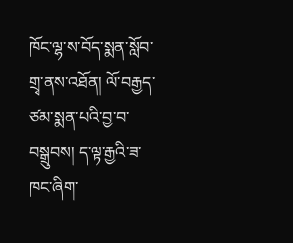ཁོང་ལྷ་ས་བོད་སྨན་སློབ་གྲྭ་ནས་འཐོན། ལོ་བརྒྱད་ཙམ་སྨན་པའི་བྱ་བ་བསྒྲུབས། ད་ལྟ་རྒྱའི་ཟ་ཁང་ཞིག་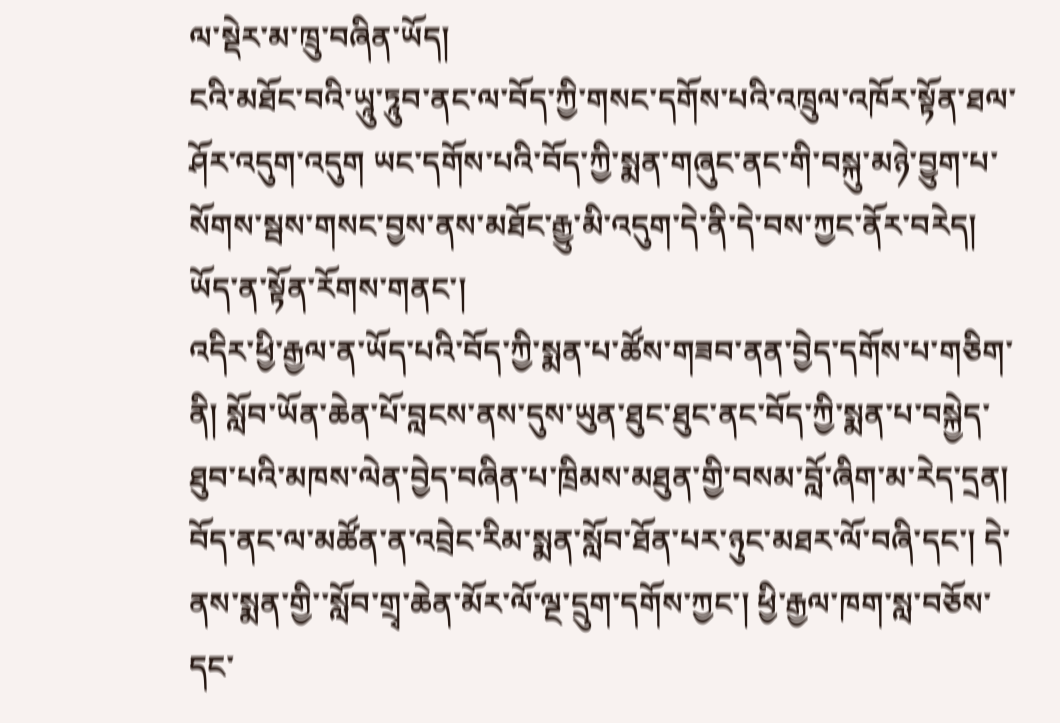ལ་སྡེར་མ་ཁྲུ་བཞིན་ཡོད།
ངའི་མཐོང་བའི་ཡཱུ་ཏཱུབ་ནང་ལ་བོད་ཀྱི་གསང་དགོས་པའི་འཁྲུལ་འཁོར་སྟོན་ཐལ་ཤོར་འདུག་འདུག ཡང་དགོས་པའི་བོད་ཀྱི་སྨན་གཞུང་ནང་གི་བསྐུ་མཉེ་བྱུག་པ་སོགས་སྦས་གསང་བྱས་ནས་མཐོང་རྒྱུ་མི་འདུག་དེ་ནི་དེ་བས་ཀྱང་ནོར་བརེད། ཡོད་ན་སྟོན་རོགས་གནང་།
འདིར་ཕྱི་རྒྱལ་ན་ཡོད་པའི་བོད་ཀྱི་སྨན་པ་ཚོས་གཟབ་ནན་བྱེད་དགོས་པ་གཅིག་ནི། སློབ་ཡོན་ཆེན་པོ་བླངས་ནས་དུས་ཡུན་ཐུང་ཐུང་ནང་བོད་ཀྱི་སྨན་པ་བསྐྱེད་ཐུབ་པའི་མཁས་ལེན་བྱེད་བཞིན་པ་ཁྲིམས་མཐུན་གྱི་བསམ་བློ་ཞིག་མ་རེད་དྲན། བོད་ནང་ལ་མཚོན་ན་འབྲེང་རིམ་སྨན་སློབ་ཐོན་པར་ཉུང་མཐར་ལོ་བཞི་དང་། དེ་ནས་སྨན་གྱི་་སློབ་གྲྭ་ཆེན་མོར་ལོ་ལྔ་དྲུག་དགོས་ཀྱང་། ཕྱི་རྒྱལ་ཁག་སླ་བཅོས་དང་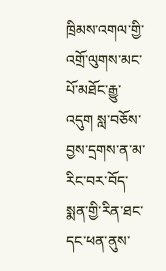ཁྲིམས་འགལ་གྱི་འགྲོ་ལུགས་མང་པོ་མཐོང་རྒྱུ་འདུག སླ་བཅོས་བྱས་དྲགས་ན་མ་རིང་བར་བོད་སྨན་གྱི་རིན་ཐང་དང་ཕན་ནུས་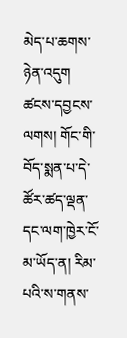མེད་པ་ཆགས་ཉེན་འདུག
ཚངས་དབྱངས་ལགས། གོང་གི་བོད་སྨན་པ་དེ་ཚོར་ཚད་ལྡན་དང་ལག་ཁྱེར་ངོ་མ་ཡོད་ན། རིམ་པའི་ས་གནས་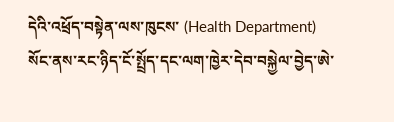དེའི་འཕྲོད་བསྟེན་ལས་ཁུངས་ (Health Department) སོང་ནས་རང་ཉིད་ངོ་སྤྲོད་དང་ལག་ཁྱེར་དེབ་བསྐྱེལ་བྱེད་ཨེ་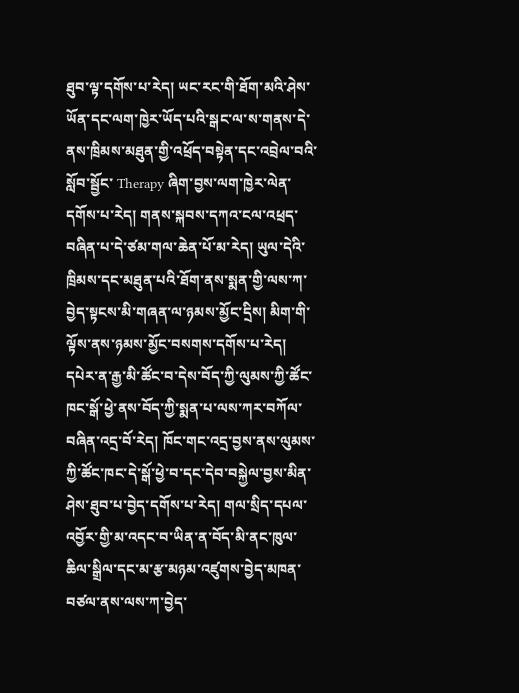ཐུབ་ལྟ་དགོས་པ་རེད། ཡང་རང་གི་ཐོག་མའི་ཤེས་ཡོན་དང་ལག་ཁྱེར་ཡོད་པའི་སྒང་ལ་ས་གནས་དེ་ནས་ཁྲིམས་མཐུན་གྱི་འཕྲོད་བསྟེན་དང་འབྲེལ་བའི་སློབ་སྦྱོང་ Therapy ཞིག་བྱས་ལག་ཁྱེར་ལེན་དགོས་པ་རེད། གནས་སྐབས་དཀའ་ངལ་འཕྲད་བཞིན་པ་དེ་ཙམ་གལ་ཆེན་པོ་མ་རེད། ཡུལ་དེའི་ཁྲིམས་དང་མཐུན་པའི་ཐོག་ནས་སྨན་གྱི་ལས་ཀ་བྱེད་སྟངས་མི་གཞན་ལ་ཉམས་མྱོང་དྲིས། མིག་གི་ལྟོས་ནས་ཉམས་མྱོང་བསགས་དགོས་པ་རེད།
དཔེར་ན་རྒྱ་མི་ཚོང་བ་དེས་བོད་ཀྱི་ལུམས་ཀྱི་ཚོང་ཁང་སྒོ་ཕྱེ་ནས་བོད་ཀྱི་སྨན་པ་ལས་ཀར་བཀོལ་བཞིན་འདྲ་བོ་རེད། ཁོང་གང་འདྲ་བྱས་ནས་ལུམས་ཀྱི་ཚོང་ཁང་དེ་སྒོ་ཕྱེ་བ་དང་དེབ་བསྐྱེལ་བྱས་མིན་ཤེས་ཐུབ་པ་བྱེད་དགོས་པ་རེད། གལ་སྲིད་དཔལ་འབྱོར་གྱི་མ་འདང་བ་ཡིན་ན་བོད་མི་ནང་ཁུལ་ཆིལ་སྒྲིལ་དང་མ་རྩ་མཉམ་འཛུགས་བྱེད་མཁན་བཙལ་ནས་ལས་ཀ་བྱེད་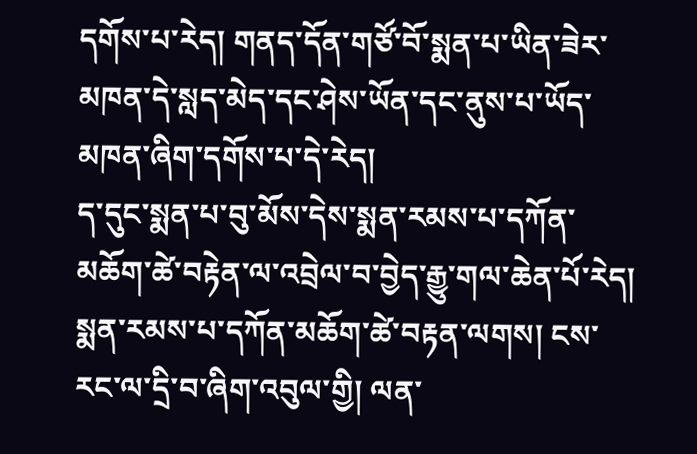དགོས་པ་རེད། གནད་དོན་གཙོ་བོ་སྨན་པ་ཡིན་ཟེར་མཁན་དེ་སླད་མེད་དང་ཤེས་ཡོན་དང་ནུས་པ་ཡོད་མཁན་ཞིག་དགོས་པ་དེ་རེད།
ད་དུང་སྨན་པ་བུ་མོས་དེས་སྨན་རམས་པ་དཀོན་མཆོག་ཚེ་བརྟེན་ལ་འབྲེལ་བ་བྱེད་རྒྱུ་གལ་ཆེན་པོ་རེད།
སྨན་རམས་པ་དཀོན་མཆོག་ཚེ་བརྟན་ལགས། ངས་རང་ལ་དྲི་བ་ཞིག་འབུལ་གྱི། ལན་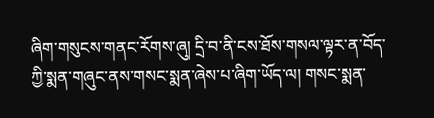ཞིག་གསུངས་གནང་རོགས་ཞུ། དྲི་བ་ནི་ངས་ཐོས་གསལ་ལྟར་ན་བོད་ཀྱི་སྨན་གཞུང་ནས་གསང་སྨན་ཞེས་པ་ཞིག་ཡོད་ལ། གསང་སྨན་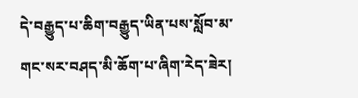དེ་བརྒྱུད་པ་ཆིག་བརྒྱུད་ཡིན་པས་སློབ་མ་གང་སར་བཤད་མི་ཆོག་པ་ཞིག་རེད་ཟེར།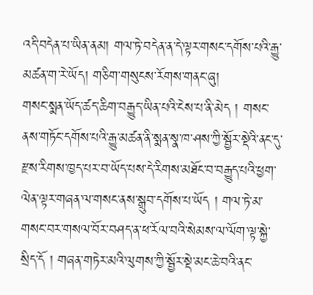འདི་བདེན་པ་ཡིན་ནམ། གལ་ཏེ་བདེན་ན་དེ་ལྟར་གསང་དགོས་པའི་རྒྱུ་མཚན་ག་རེ་ཡོད། གཅིག་གསུངས་རོགས་གནང་ཞུ།
གསང་སྨན་ཡོད་ཚད་ཆིག་བརྒྱུད་ཡིན་པའི་ངེས་པ་ནི་མེད ། གསང་ནས་གཏོང་དགོས་པའི་རྒྱུ་མཚན་ནི་སྨན་སྣ་ཁ་ཤས་ཀྱི་སྦྱོར་སྡེའི་ནང་དུ་རྫས་རིགས་ཁྱད་པར་བ་ཡོད་པས་དེ་རིགས་མཐོང་བ་བརྒྱུད་པའི་ཕྱག་ལེན་ལྟར་གཞན་ལ་གསང་ནས་སྒྲུབ་དགོས་པ་ཡོད ། གལ་ཏེ་མ་གསང་བར་གསལ་བོར་བཤད་ན་ཕ་རོལ་བའི་སེམས་ལ་ལོག་ལྟ་སྐྱེ་སྲིད་དོ ། གཞན་གཏེར་མའི་ལུགས་ཀྱི་སྦྱོར་སྡེ་མང་ཆེ་བའི་ནང་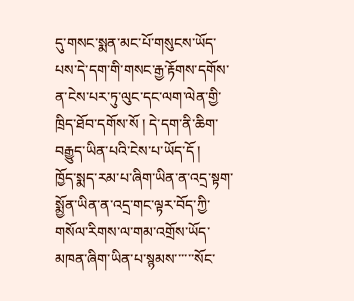དུ་གསང་སྨན་མང་པོ་གསུངས་ཡོད་པས་དེ་དག་གི་གསང་རྒྱ་རྟོགས་དགོས་ན་ངེས་པར་ཏུ་ལུང་དང་ལག་ལེན་གྱི་ཁྲིད་ཐོབ་དགོས་སོ ། དེ་དག་ནི་ཆིག་བརྒྱུད་ཡིན་པའི་ངེས་པ་ཡོད་དོ །
ཁྱོད་སྨད་རམ་པ་ཞིག་ཡིན་ན་འདྲ་སྟག་སྨྱོན་ཡིན་ན་འདྲ་གང་ལྟར་བོད་ཀྱི་གསོལ་རིགས་ལ་གམ་འགྲོས་ཡོད་མཁན་ཞིག་ཡིན་པ་སྙམས་་་་་་སོང་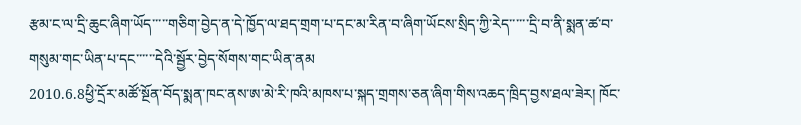རྩམ་ང་ལ་དྲི་ཆུང་ཞིག་ཡོད་་་་་གཅིག་བྱེད་ན་དེ་ཁྱོད་ལ་ཐད་གྲག་པ་དང་མ་རིན་བ་ཞིག་ཡོངས་སྲིད་ཀྱི་རེད་་་་་་དྲི་བ་ནི་སྨན་ཚ་བ་གསུམ་གང་ཡིན་པ་དང་་་་་་དེའི་སྦྱོར་བྱེད་སོགས་གང་ཡིན་ནམ
2010.6.8ཕྱི་དྲོར་མཚོ་སྔོན་བོད་སྨན་ཁང་ནས་ཨ་མེ་རི་ཁའི་མཁས་པ་སྐད་གྲགས་ཅན་ཞིག་གིས་འཆད་ཁྲིད་བྱས་ཐལ་ཟེར། ཁོང་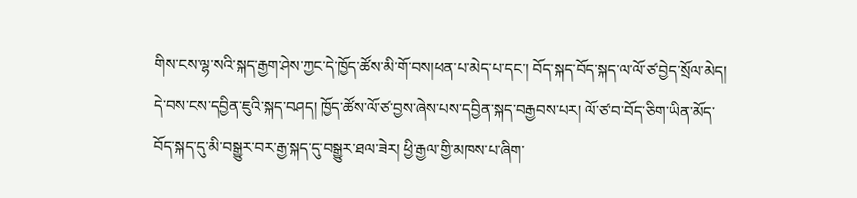གིས་ངས་ལྷ་སའི་སྐད་རྒྱག་ཤེས་ཀྱང་དེ་ཁྱོད་ཚོས་མི་གོ་བས།ཕན་པ་མེད་པ་དང་། བོད་སྐད་བོད་སྐད་ལ་ལོ་ཙ་བྱེད་སྲོལ་མེད། དེ་བས་ངས་དབྱིན་ཇུའི་སྐད་བཤད། ཁྱོད་ཚོས་ལོ་ཙ་བྱས་ཞེས་པས་དབྱིན་སྐད་བརྒྱབས་པར། ལོ་ཙ་བ་བོད་ཅིག་ཡིན་མོད་བོད་སྐད་དུ་མི་བསྒྱུར་བར་རྒྱ་སྐད་དུ་བསྒྱུར་ཐལ་ཟེར། ཕྱི་རྒྱལ་གྱི་མཁས་པ་ཞིག་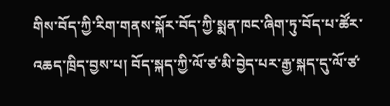གིས་བོད་ཀྱི་རིག་གནས་སྐོར་བོད་ཀྱི་སྨན་ཁང་ཞིག་ཏུ་བོད་པ་ཚོར་འཆད་ཁྲིད་བྱས་པ། བོད་སྐད་ཀྱི་ལོ་ཙ་མི་བྱེད་པར་རྒྱ་སྐད་དུ་ལོ་ཙ་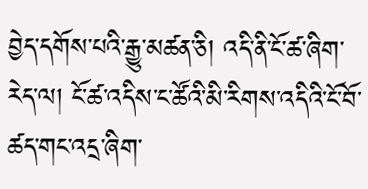བྱེད་དགོས་པའི་རྒྱུ་མཚན་ཅི། འདི་ནི་ངོ་ཚ་ཞིག་རེད་ལ། ངོ་ཚ་འདིས་ང་ཚོའི་མི་རིགས་འདིའི་ངོ་བོ་ཚད་གང་འདྲ་ཞིག་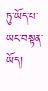ཏུ་ཡོད་པ་ཡང་བསྟན་ཡོད།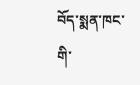བོད་སྨན་ཁང་གི་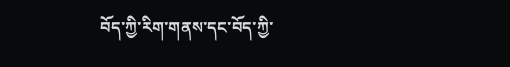བོད་ཀྱི་རིག་གནས་དང་བོད་ཀྱི་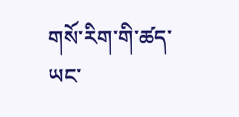གསོ་རིག་གི་ཚད་ཡང་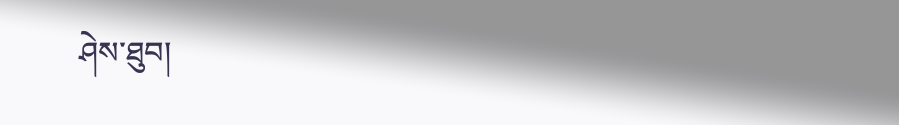ཤེས་ཐུབ།